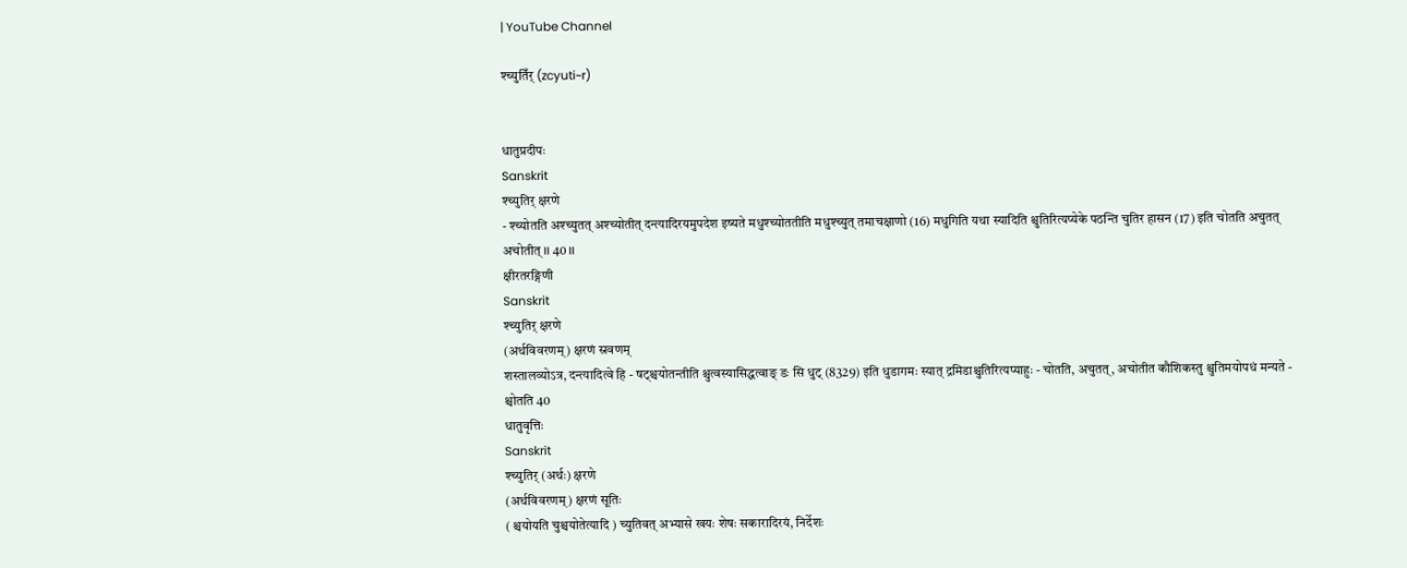| YouTube Channel

श्च्युतिँर् (zcyuti~r)


धातुप्रदीपः
Sanskrit
श्च्युतिर् क्षरणे
- श्च्योतति अश्च्युतत् अश्च्योतीत् दन्त्यादिरयमुपदेश इष्यते मधुश्च्योततीति मधुश्च्युत् तमाचक्षाणो (16) मधुगिति यथा स्यादिति श्चुतिरित्यप्येके पठन्ति चुतिर हासन (17) इति चोतति अचुतत् अचोतीत् ।। 40 ।।
क्षीरतरङ्गिणी
Sanskrit
श्च्युतिर् क्षरणे
(अर्थविवरणम्) क्षरणं स्रवणम्
शस्तालव्योऽत्र, दन्त्यादित्वे हि - षट्श्चयोतन्तीति श्चुत्वस्यासिद्धत्वाङ् डः सि धुट् (8329) इति धुडागमः स्यात् द्रमिडाश्चुतिरित्यप्याहुः - चोतति, अचुतत्, अचोतीत कौशिकस्तु श्चुतिमयोपधं मन्यते - श्चोतति 40
धातुवृत्तिः
Sanskrit
श्च्युतिर् (अर्थः) क्षरणे
(अर्थविवरणम्) क्षरणं सूतिः
( श्चयोयति चुश्चयोतेत्यादि ) च्युतिवत् अभ्यासे खयः शेषः सकारादिरयं, निर्देशः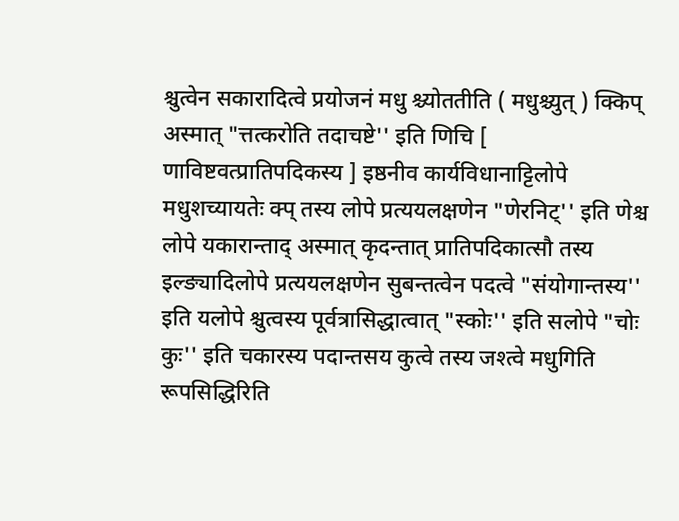श्चुत्वेन सकारादित्वे प्रयोजनं मधु श्च्योततीति ( मधुश्च्युत् ) क्किप् अस्मात् "त्तत्करोति तदाचष्टे'' इति णिचि [ णाविष्टवत्प्रातिपदिकस्य ] इष्ठनीव कार्यविधानाट्टिलोपे मधुशच्यायतेः क्प् तस्य लोपे प्रत्ययलक्षणेन "णेरनिट्'' इति णेश्च लोपे यकारान्ताद् अस्मात् कृदन्तात् प्रातिपदिकात्सौ तस्य इल्ङ्यादिलोपे प्रत्ययलक्षणेन सुबन्तत्वेन पदत्वे "संयोगान्तस्य'' इति यलोपे श्चुत्वस्य पूर्वत्रासिद्धात्वात् "स्कोः'' इति सलोपे "चोः कुः'' इति चकारस्य पदान्तसय कुत्वे तस्य जश्त्वे मधुगिति रूपसिद्धिरिति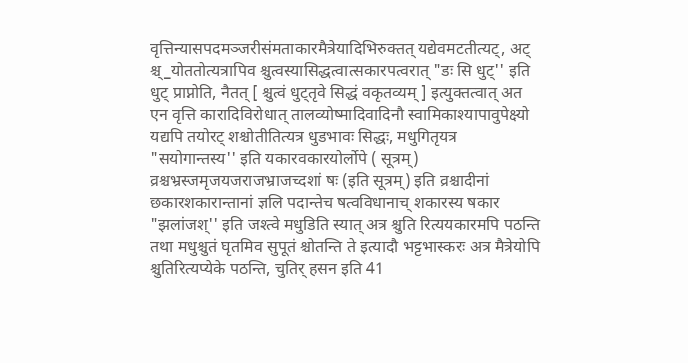वृत्तिन्यासपदमञ्जरीसंमताकारमैत्रेयादिभिरुक्तत् यद्येवमटतीत्यट्, अट् श्च्_योततोत्यत्रापिव श्चुत्वस्यासिद्धत्वात्सकारपत्वरात् "डः सि धुट्'' इति धुट् प्राप्नोति, नैतत् [ श्चुत्वं धुट्तृवे सिद्धं वकृतव्यम् ] इत्युक्तत्वात् अत एन वृत्ति कारादिविरोधात् तालव्योष्मादिवादिनौ स्वामिकाश्यापावुपेक्ष्यो यद्यपि तयोरट् शश्चोतीतित्यत्र धुडभावः सिद्धः, मधुगितृयत्र "सयोगान्तस्य'' इति यकारवकारयोर्लोपे ( सूत्रम्) व्रश्चभ्रस्जमृजयजराजभ्राजच्दशां षः (इति सूत्रम्) इति व्रश्चादीनां छकारशकारान्तानां ज्ञलि पदान्तेच षत्वविधानाच् शकारस्य षकार "झलांजश्'' इति जश्त्वे मधुडिति स्यात् अत्र श्चुति रित्ययकारमपि पठन्ति तथा मधुश्चुतं घृतमिव सुपूतं श्चोतन्ति ते इत्यादौ भट्टभास्करः अत्र मैत्रेयोपि श्चुतिरित्यप्येके पठन्ति, चुतिर् हसन इति 41